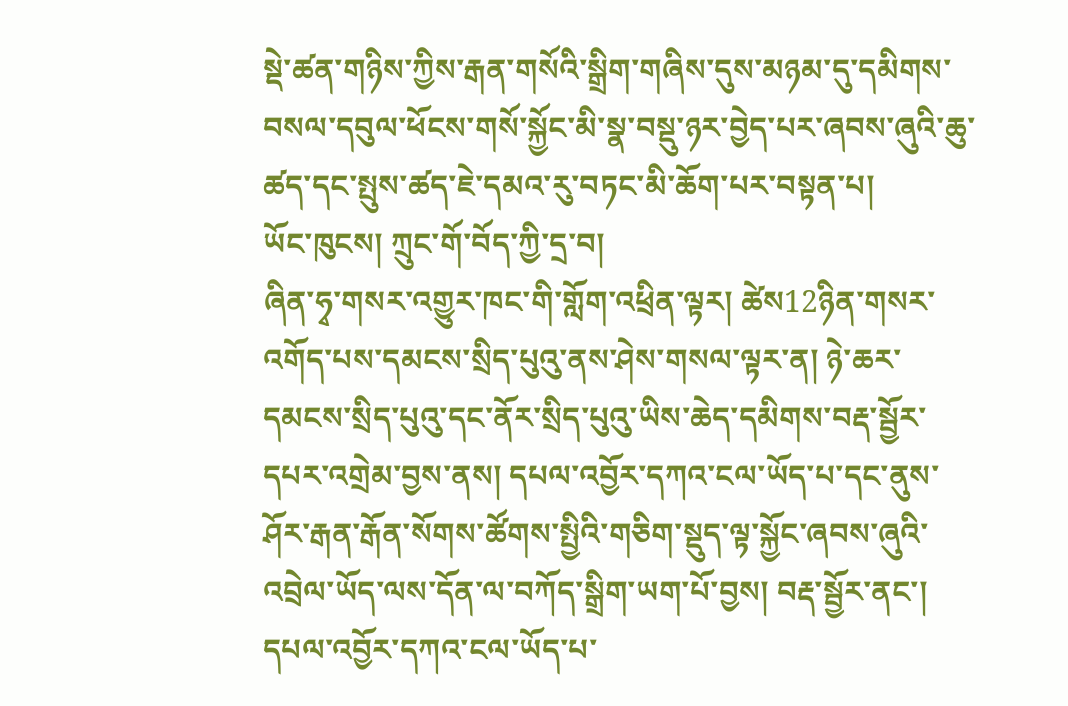སྡེ་ཚན་གཉིས་ཀྱིས་རྒན་གསོའི་སྒྲིག་གཞིས་དུས་མཉམ་དུ་དམིགས་བསལ་དབུལ་ཕོངས་གསོ་སྐྱོང་མི་སྣ་བསྡུ་ཉར་བྱེད་པར་ཞབས་ཞུའི་ཆུ་ཚད་དང་སྤུས་ཚད་ཇེ་དམའ་རུ་བཏང་མི་ཆོག་པར་བསྟན་པ།
ཡོང་ཁུངས། ཀྲུང་གོ་བོད་ཀྱི་དྲ་བ།
ཞིན་ཧྭ་གསར་འགྱུར་ཁང་གི་གློག་འཕྲིན་ལྟར། ཚེས12ཉིན་གསར་འགོད་པས་དམངས་སྲིད་པུའུ་ནས་ཤེས་གསལ་ལྟར་ན། ཉེ་ཆར་དམངས་སྲིད་པུའུ་དང་ནོར་སྲིད་པུའུ་ཡིས་ཆེད་དམིགས་བརྡ་སྦྱོར་དཔར་འགྲེམ་བྱས་ནས། དཔལ་འབྱོར་དཀའ་ངལ་ཡོད་པ་དང་ནུས་ཤོར་རྒན་རྒོན་སོགས་ཚོགས་སྤྱིའི་གཅིག་སྡུད་ལྟ་སྐྱོང་ཞབས་ཞུའི་འབྲེལ་ཡོད་ལས་དོན་ལ་བཀོད་སྒྲིག་ཡག་པོ་བྱས། བརྡ་སྦྱོར་ནང་། དཔལ་འབྱོར་དཀའ་ངལ་ཡོད་པ་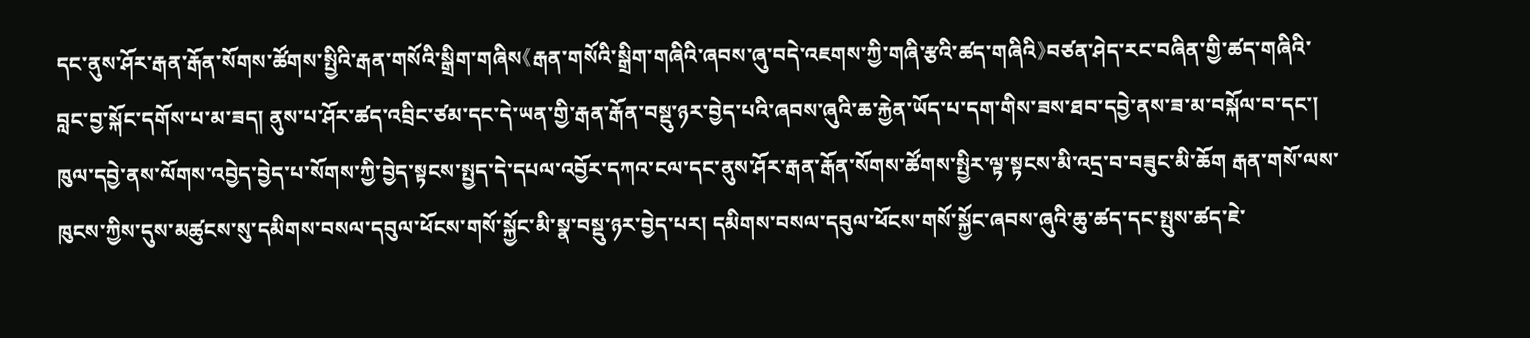དང་ནུས་ཤོར་རྒན་རྒོན་སོགས་ཚོགས་སྤྱིའི་རྒན་གསོའི་སྒྲིག་གཞིས《རྒན་གསོའི་སྒྲིག་གཞིའི་ཞབས་ཞུ་བདེ་འཇགས་ཀྱི་གཞི་རྩའི་ཚད་གཞིའི》བཙན་ཤེད་རང་བཞིན་གྱི་ཚད་གཞིའི་བླང་བྱ་སྐོང་དགོས་པ་མ་ཟད། ནུས་པ་ཤོར་ཚད་འབྲིང་ཙམ་དང་དེ་ཡན་གྱི་རྒན་རྒོན་བསྡུ་ཉར་བྱེད་པའི་ཞབས་ཞུའི་ཆ་རྐྱེན་ཡོད་པ་དག་གིས་ཟས་ཐབ་དབྱེ་ནས་ཟ་མ་བསྐོལ་བ་དང་། ཁུལ་དབྱེ་ནས་ལོགས་འབྱེད་བྱེད་པ་སོགས་ཀྱི་བྱེད་སྟངས་སྤྱད་དེ་དཔལ་འབྱོར་དཀའ་ངལ་དང་ནུས་ཤོར་རྒན་རྒོན་སོགས་ཚོགས་སྤྱིར་ལྟ་སྟངས་མི་འདྲ་བ་བཟུང་མི་ཆོག རྒན་གསོ་ལས་ཁུངས་ཀྱིས་དུས་མཚུངས་སུ་དམིགས་བསལ་དབུལ་ཕོངས་གསོ་སྐྱོང་མི་སྣ་བསྡུ་ཉར་བྱེད་པར། དམིགས་བསལ་དབུལ་ཕོངས་གསོ་སྐྱོང་ཞབས་ཞུའི་ཆུ་ཚད་དང་སྤུས་ཚད་ཇེ་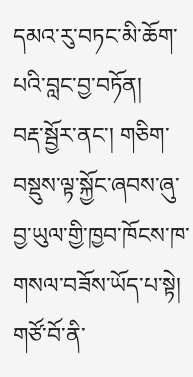དམའ་རུ་བཏང་མི་ཆོག་པའི་བླང་བྱ་བཏོན།
བརྡ་སྦྱོར་ནང་། གཅིག་བསྡུས་ལྟ་སྐྱོང་ཞབས་ཞུ་བྱ་ཡུལ་གྱི་ཁྱབ་ཁོངས་ཁ་གསལ་བཟོས་ཡོད་པ་སྟེ། གཙོ་བོ་ནི་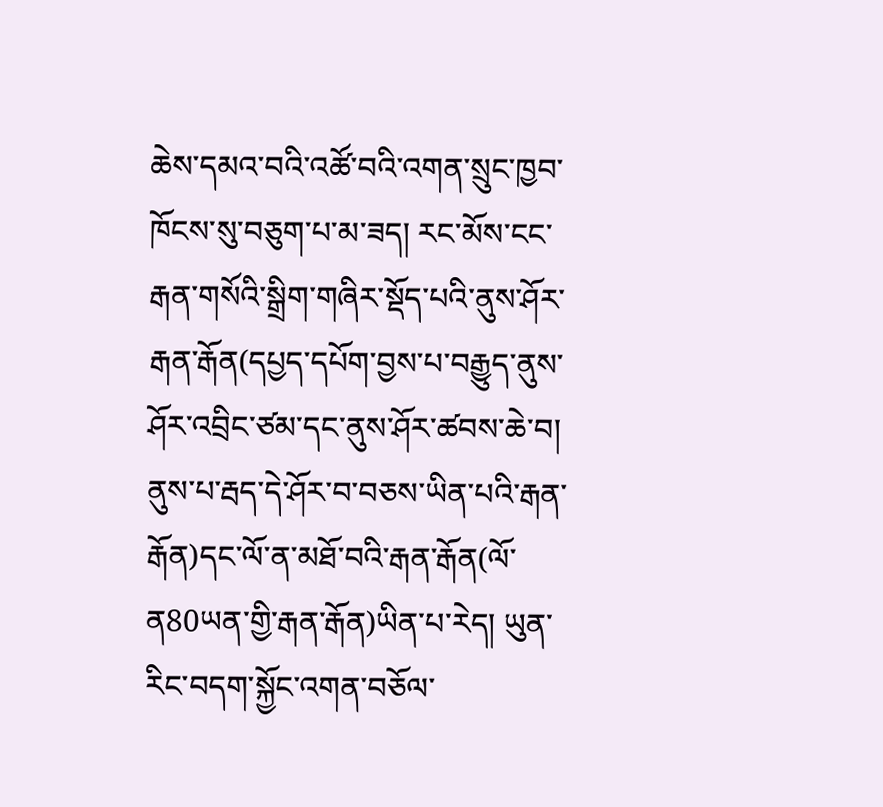ཆེས་དམའ་བའི་འཚོ་བའི་འགན་སྲུང་ཁྱབ་ཁོངས་སུ་བཅུག་པ་མ་ཟད། རང་མོས་ངང་རྒན་གསོའི་སྒྲིག་གཞིར་སྡོད་པའི་ནུས་ཤོར་རྒན་རྒོན(དཔྱད་དཔོག་བྱས་པ་བརྒྱུད་ནུས་ཤོར་འབྲིང་ཙམ་དང་ནུས་ཤོར་ཚབས་ཆེ་བ། ནུས་པ་རྦད་དེ་ཤོར་བ་བཅས་ཡིན་པའི་རྒན་རྒོན)དང་ལོ་ན་མཐོ་བའི་རྒན་རྒོན(ལོ་ན80ཡན་གྱི་རྒན་རྒོན)ཡིན་པ་རེད། ཡུན་རིང་བདག་སྐྱོང་འགན་བཅོལ་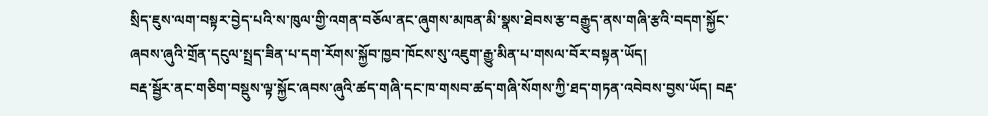སྲིད་ཇུས་ལག་བསྟར་བྱེད་པའི་ས་ཁུལ་གྱི་འགན་བཅོལ་ནང་ཞུགས་མཁན་མི་སྣས་ཐེབས་རྩ་བརྒྱུད་ནས་གཞི་རྩའི་བདག་སྐྱོང་ཞབས་ཞུའི་གྲོན་དངུལ་སྤྲད་ཟིན་པ་དག་རོགས་སྐྱོབ་ཁྱབ་ཁོངས་སུ་འཇུག་རྒྱུ་མིན་པ་གསལ་བོར་བསྟན་ཡོད།
བརྡ་སྦྱོར་ནང་གཅིག་བསྡུས་ལྟ་སྐྱོང་ཞབས་ཞུའི་ཚད་གཞི་དང་ཁ་གསབ་ཚད་གཞི་སོགས་ཀྱི་ཐད་གཏན་འབེབས་བྱས་ཡོད། བརྡ་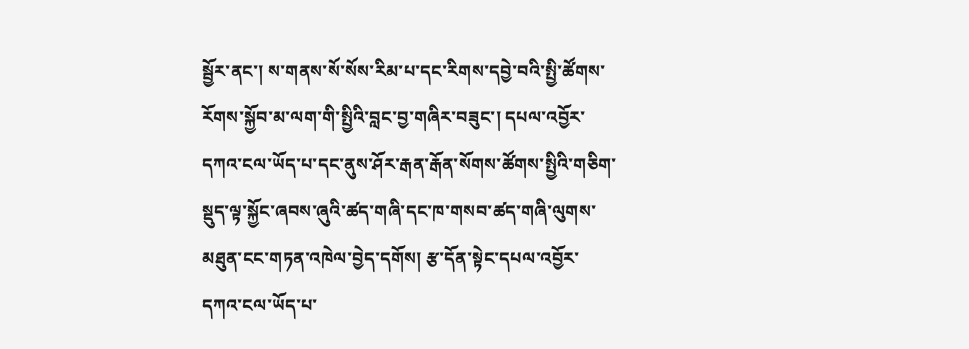སྦྱོར་ནང་། ས་གནས་སོ་སོས་རིམ་པ་དང་རིགས་དབྱེ་བའི་སྤྱི་ཚོགས་རོགས་སྐྱོབ་མ་ལག་གི་སྤྱིའི་བླང་བྱ་གཞིར་བཟུང་། དཔལ་འབྱོར་དཀའ་ངལ་ཡོད་པ་དང་ནུས་ཤོར་རྒན་རྒོན་སོགས་ཚོགས་སྤྱིའི་གཅིག་སྡུད་ལྟ་སྐྱོང་ཞབས་ཞུའི་ཚད་གཞི་དང་ཁ་གསབ་ཚད་གཞི་ལུགས་མཐུན་ངང་གཏན་འཁེལ་བྱེད་དགོས། རྩ་དོན་སྟེང་དཔལ་འབྱོར་དཀའ་ངལ་ཡོད་པ་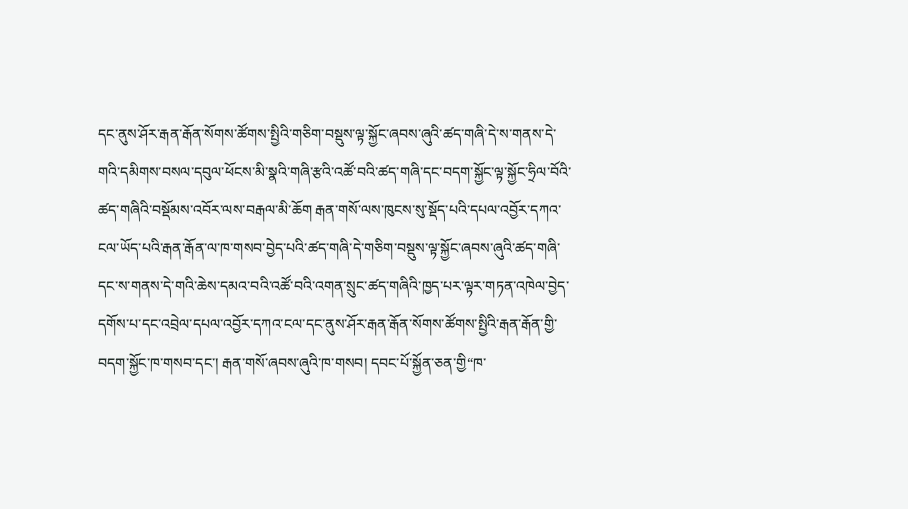དང་ནུས་ཤོར་རྒན་རྒོན་སོགས་ཚོགས་སྤྱིའི་གཅིག་བསྡུས་ལྟ་སྐྱོང་ཞབས་ཞུའི་ཚད་གཞི་དེ་ས་གནས་དེ་གའི་དམིགས་བསལ་དབུལ་ཕོངས་མི་སྣའི་གཞི་རྩའི་འཚོ་བའི་ཚད་གཞི་དང་བདག་སྐྱོང་ལྟ་སྐྱོང་ཧྲིལ་བོའི་ཚད་གཞིའི་བསྡོམས་འབོར་ལས་བརྒལ་མི་ཆོག རྒན་གསོ་ལས་ཁུངས་སུ་སྡོད་པའི་དཔལ་འབྱོར་དཀའ་ངལ་ཡོད་པའི་རྒན་རྒོན་ལ་ཁ་གསབ་བྱེད་པའི་ཚད་གཞི་དེ་གཅིག་བསྡུས་ལྟ་སྐྱོང་ཞབས་ཞུའི་ཚད་གཞི་དང་ས་གནས་དེ་གའི་ཆེས་དམའ་བའི་འཚོ་བའི་འགན་སྲུང་ཚད་གཞིའི་ཁྱད་པར་ལྟར་གཏན་འཁེལ་བྱེད་དགོས་པ་དང་འབྲེལ་དཔལ་འབྱོར་དཀའ་ངལ་དང་ནུས་ཤོར་རྒན་རྒོན་སོགས་ཚོགས་སྤྱིའི་རྒན་རྒོན་གྱི་བདག་སྐྱོང་ཁ་གསབ་དང་། རྒན་གསོ་ཞབས་ཞུའི་ཁ་གསབ། དབང་པོ་སྐྱོན་ཅན་གྱི“ཁ་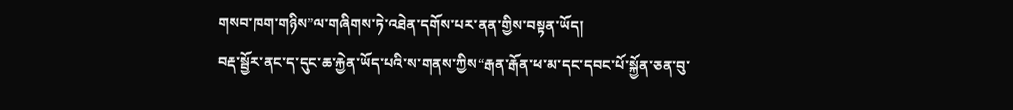གསབ་ཁག་གཉིས”ལ་གཞིགས་ཏེ་འཐེན་དགོས་པར་ནན་གྱིས་བསྟན་ཡོད།
བརྡ་སྦྱོར་ནང་ད་དུང་ཆ་རྐྱེན་ཡོད་པའི་ས་གནས་ཀྱིས“རྒན་རྒོན་ཕ་མ་དང་དབང་པོ་སྐྱོན་ཅན་བུ་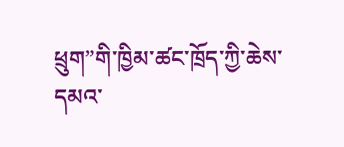ཕྲུག”གི་ཁྱིམ་ཚང་ཁྲོད་ཀྱི་ཆེས་དམའ་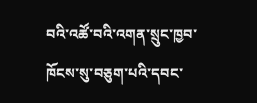བའི་འཚོ་བའི་འགན་སྲུང་ཁྱབ་ཁོངས་སུ་བཅུག་པའི་དབང་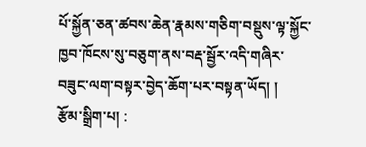པོ་སྐྱོན་ཅན་ཚབས་ཆེན་རྣམས་གཅིག་བསྡུས་ལྟ་སྐྱོང་ཁྱབ་ཁོངས་སུ་བཅུག་ནས་བརྡ་སྦྱོར་འདི་གཞིར་བཟུང་ལག་བསྟར་བྱེད་ཆོག་པར་བསྟན་ཡོད། །
རྩོམ་སྒྲིག་པ། :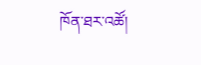ཁོན་ཐར་འཚོ།